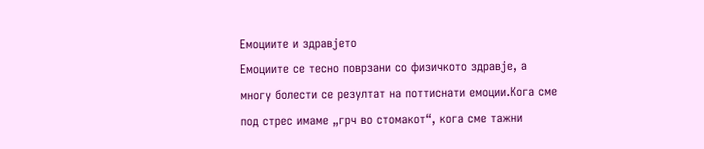Емоциите и здравјето
Емоциите се тесно поврзани со физичкото здравје, а многу болести се резултат на поттиснати емоции.Кога сме под стрес имаме „грч во стомакот“, кога сме тажни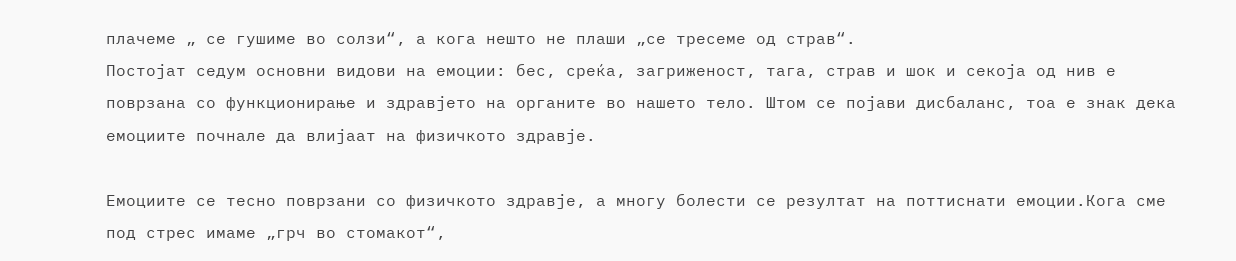плачеме „ се гушиме во солзи“, а кога нешто не плаши „се тресеме од страв“.
Постојат седум основни видови на емоции: бес, среќа, загриженост, тага, страв и шок и секоја од нив е поврзана со функционирање и здравјето на органите во нашето тело. Штом се појави дисбаланс, тоа е знак дека емоциите почнале да влијаат на физичкото здравје.

Емоциите се тесно поврзани со физичкото здравје, а многу болести се резултат на поттиснати емоции.Кога сме под стрес имаме „грч во стомакот“,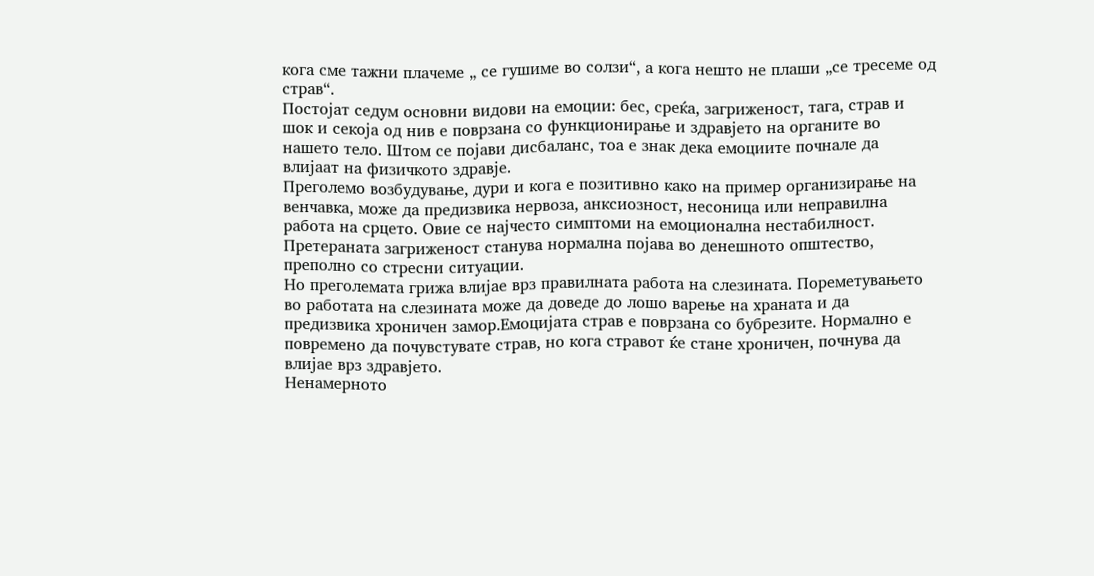кога сме тажни плачеме „ се гушиме во солзи“, а кога нешто не плаши „се тресеме од страв“.
Постојат седум основни видови на емоции: бес, среќа, загриженост, тага, страв и шок и секоја од нив е поврзана со функционирање и здравјето на органите во нашето тело. Штом се појави дисбаланс, тоа е знак дека емоциите почнале да влијаат на физичкото здравје.
Преголемо возбудување, дури и кога е позитивно како на пример организирање на венчавка, може да предизвика нервоза, анксиозност, несоница или неправилна работа на срцето. Овие се најчесто симптоми на емоционална нестабилност. Претераната загриженост станува нормална појава во денешното општество, преполно со стресни ситуации.
Но преголемата грижа влијае врз правилната работа на слезината. Пореметувањето во работата на слезината може да доведе до лошо варење на храната и да предизвика хроничен замор.Емоцијата страв е поврзана со бубрезите. Нормално е повремено да почувстувате страв, но кога стравот ќе стане хроничен, почнува да влијае врз здравјето.
Ненамерното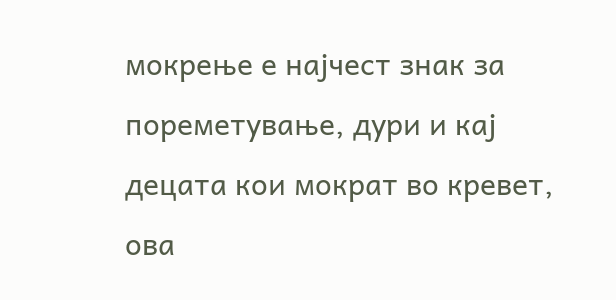мокрење е најчест знак за пореметување, дури и кај децата кои мократ во кревет, ова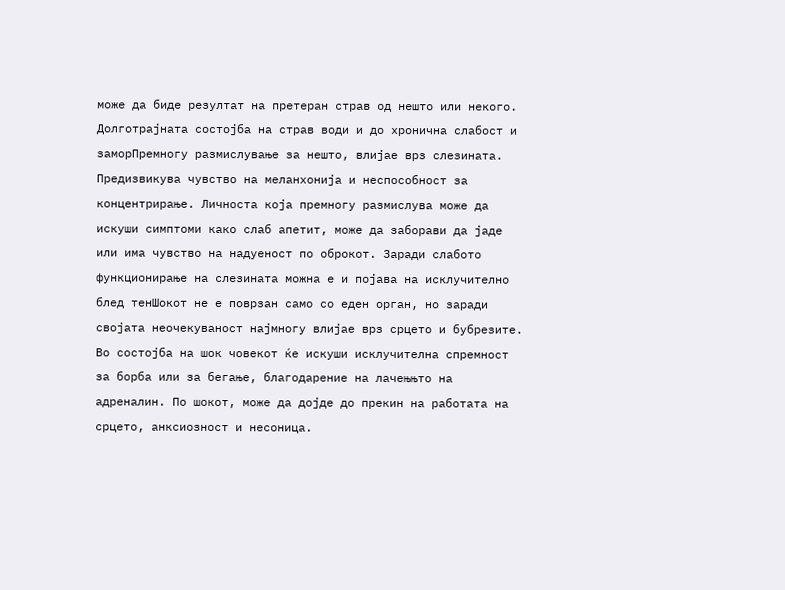може да биде резултат на претеран страв од нешто или некого. Долготрајната состојба на страв води и до хронична слабост и заморПремногу размислување за нешто, влијае врз слезината.
Предизвикува чувство на меланхонија и неспособност за концентрирање. Личноста која премногу размислува може да искуши симптоми како слаб апетит, може да заборави да јаде или има чувство на надуеност по оброкот. Заради слабото функционирање на слезината можна е и појава на исклучително блед тенШокот не е поврзан само со еден орган, но заради својата неочекуваност најмногу влијае врз срцето и бубрезите.
Во состојба на шок човекот ќе искуши исклучителна спремност за борба или за бегање, благодарение на лачењњто на адреналин. По шокот, може да дојде до прекин на работата на срцето, анксиозност и несоница.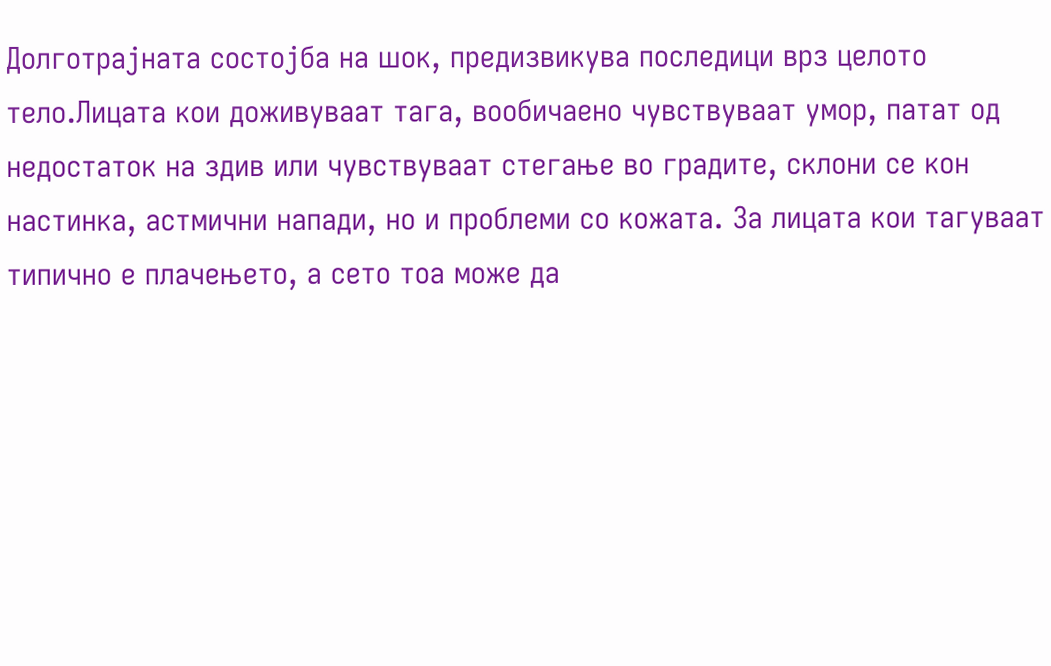Долготрајната состојба на шок, предизвикува последици врз целото тело.Лицата кои доживуваат тага, вообичаено чувствуваат умор, патат од недостаток на здив или чувствуваат стегање во градите, склони се кон настинка, астмични напади, но и проблеми со кожата. За лицата кои тагуваат типично е плачењето, а сето тоа може да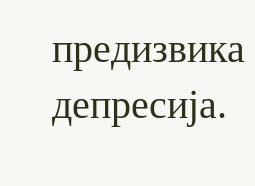предизвика депресија.